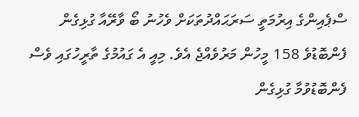ސްޕެއިންގެ އިރުމަތީ ސަރަޙައްދުތަކަށް ވެހުނު ބޯ ވާރޭއާ ގުޅިގެން ފެންބޮޑުވެ 158 މީހުން މަރުވެއްޖެ އެވެ. މިއީ އެ ގައުމުގެ ތާރީހުގައި ވެސް ފެންބޮޑުވުމާ ގުޅިގެން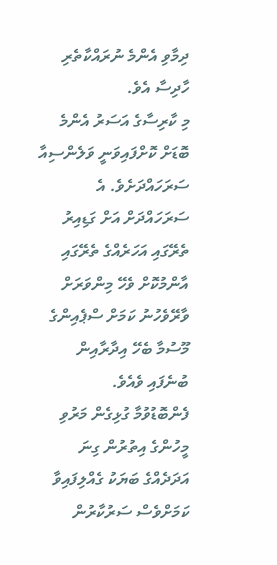ދިމާވި އެންމެ ނުރައްކާތެރި ހާދިސާ އެވެ.
މި ކާރިސާގެ އަސަރު އެންމެ ބޮޑަށް ކޮށްފައިވަނީ ވަލެންސިއާ ސަރަހައްދަށެވެ. އެ ސަރަހައްދަށް އަށް ގަޑިއިރު ތެރޭގައި އަހަރެއްގެ ތެރޭގައި އާންމުކޮށް ވެހޭ މިންވަރަށް ވާރޭވެހުނު ކަމަށް ސްޕެއިންގެ މޫސުމާ ބެހޭ އިދާރާއިން ބުނެފައި ވެއެވެ.
ފެންބޮޑުވުމާ ގުޅިގެން މަރުވި މީހުންގެ އިތުރުން ގިނަ އަދަދެއްގެ ބަޔަކު ގެއްލިފައިވާ ކަމަށްވެސް ސަރުކާރުން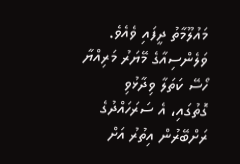މައުލޫމާތު ދީފައި ވެއެވެ.
ވަލެންސިއާގެ މޭޔަރު މަރިއްޔާ ހޯސޭ ކަތަލާ ވިދާޅުވި ގޮތުގައި، އެ ސަރަހައްދުގެ ރަށްބޭރުން އިތުރު އަށް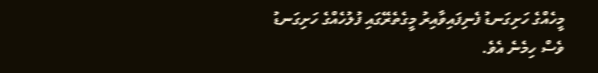މީހެއްގެ ހަށިގަނޑު ފެނިފައިވާއިރު މީގެތެރޭގައި ފުލުހެއްގެ ހަށިގަނޑު ވެސް ހިމެނެ އެވެ.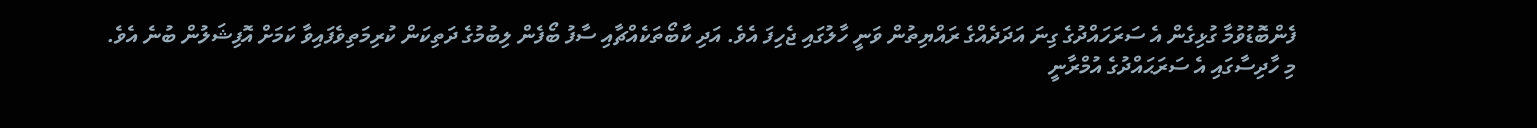ފެންބޮޑުވުމާ ގުޅިގެން އެ ސަރަހައްދުގެ ގިނަ އަދަދެއްގެ ރައްޔިތުން ވަނީ ހާލުގައި ޖެހިފަ އެވެ. އަދި ކާބޯތަކެއްޗާއި ސާފު ބޯފެން ލިބުމުގެ ދަތިކަން ކުރިމަތިވެފައިވާ ކަމަށް އޮފިޝަލުން ބުނެ އެވެ.
މި ހާދިސާގައި އެ ސަރަޙައްދުގެ އުމްރާނީ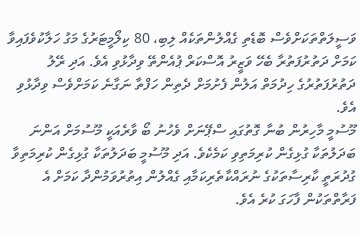ވަސީލަތްތަކަށްވެސް ބޮޑެތި ގެއްލުންތަކެއް ލިބި، 80 ކިލޯމީޓަރުގެ މަގު ހަލާކުވެފައިވާ ކަމަށް ދަތުރުފަތުރާ ބެހޭ ވަޒީރު އޮސްކަރް ޕުއެންތޭ ވިދާޅުވި އެވެ. އަދި ރޭލު ދަތުރުފަތުރުގެ ހިދުމަތް އަލުން ފެށުމަށް ދެތިން ހަފްތާ ނަގާނެ ކަމަށްވެސް ވިދާޅުވި އެވެ.
މޫސުމީ މާހިރުން ބުނާ ގޮތުގައި ސްޕޭނަށް ވެހުނު ބޯ ވާރެއަކީ މޫސުމަށް އަންނަ ބަދަލުތަކާ ގުޅިގެން ކުރިމަތިވި ކަމެކެވެ. އަދި މޫސުމީ ބަދަލުތަކާ ގުޅިގެން ކުރިމަތިވާ ގުދުރަތީ ކާރިސާތަކުގެ ނުރައްކާތެރިކަމާއި ގެއްލުން އިތުރުވަމުންދާ ކަމަށް އެ ފަރާތްތަކުން ފާހަގަ ކުރެ އެވެ.